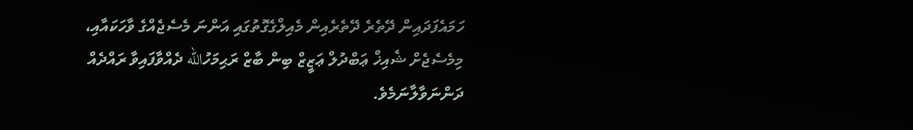ހަމައެފަދައިން ދޭތެރެ ދޭތެރެއިން މެއިލްގެގޮތުގައި އަންނަ މެސެޖެއްގެ ވާހަކައާއި، މިމެސެޖެށް ޝެއިޚް ޢަބްދުލް ޢަޒީޒް ބިން ބާޒް ރަޙިމަހުالله ދެއްވާފައިވާ ރައްދެއް ދަންނަވާލާނަމެވެ.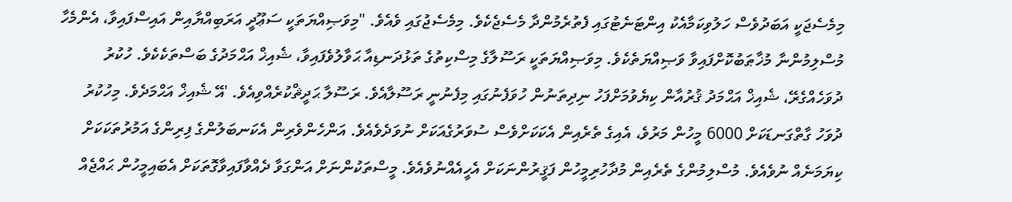މިމެސެޖަކީ އަބަދުވެސް ހަލުވިކަމާއެކު އިންޓަނެޓުގައި ފެތުރެމުންދާ މެސެޖެކެވެ. މިމެސެޖުގައި ވެއެވެ. "މިވަޞިއްޔަތަކީ ސަޢޫދީ އަރަބިއްޔާއިން އައިސްފައިވާ، އެންމެހާ މުސްލިމުންނާ މުޚާޠަބުކޮށްފައިވާ ވަޞިއްޔަތެކެވެ. މިވަޞިއްޔަތަކީ ރަސޫލާގެ މިސްކިތުގެ ތަޅުދަނޑިއާ ޙަވާލުވެފައިވާ، ޝެއިޚް އަޙްމަދުގެ ބަސްތަކެކެވެ. ހުކުރު ދުވަހެއްގެރޭ، ޝެއިޚް އަޙްމަދު ޤުރުއާން ކިޔެވުމަށްފަހު ނިދިތަނުން ހުވަފެނުގައި މިފެނުނީ ރަސޫލާއެވެ. ރަސޫލާ ޙަދީޘްކުރެއްވިއެވެ. 'އޭ ޝެއިޚް އަޙްމަދެވެ. މިހުކުރު ދުވަހު ގާތްގަނޑަކަށް 6000 މީހުން މަރުވެ، އެއިގެ ތެރެއިން އެކަކަށްވެސް ސުވަރުގެއަކަށް ނުވަދެވެއެވެ. އަންހެންވެރިން އެކަނބަލުންގެ ފިރިންގެ އަމުރުތަކަކަށް ކިޔަމަނެއް ނުވެއެވެ. މުސްލިމުންގެ ތެރެއިން މުދާހުރިމީހުން ފަޤީރުންނަކަށް އެހީއެއްނުވެއެވެ. މީސްތަކުންނަށް އަންގަވާ ދެއްވާފައިވާގޮތަކަށް އެބައިމީހުން ޙައްޖެއް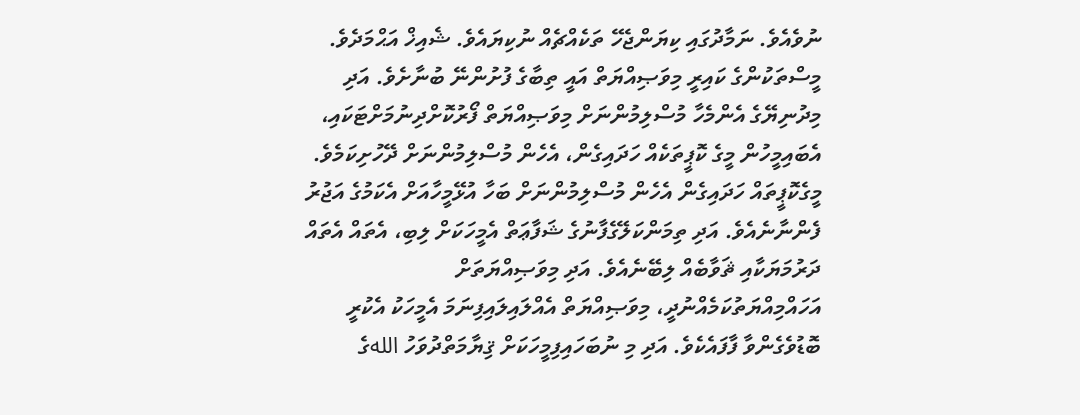ނުވެއެވެ. ނަމާދުގައި ކިޔަންޖެހޭ ތަކެއްޗެއް ނުކިޔައެވެ. ޝެއިޚް އަޙްމަދެވެ. މީސްތަކުންގެ ކައިރީ މިވަޞިއްޔަތް އައީ ތިބާގެ ފުށުންނޭ ބުނާށެވެ. އަދި މިދުނިޔޭގެ އެންމެހާ މުސްލިމުންނަށް މިވަޞިއްޔަތް ފޯރުކޮށްދިނުމަށްޓަކައި، އެބައިމީހުން މީގެ ކޮޕީތަކެއް ހަދައިގެން، އެހެން މުސްލިމުންނަށް ދޭހުށިކަމެވެ. މީގެކޮޕީތައް ހަދައިގެން އެހެން މުސްލިމުންނަށް ބަހާ އުޅޭމީހާއަށް އެކަމުގެ އަޖުރު ފެންނާނެއެވެ. އަދި ތިމަންކަލޭގެފާނުގެ ޝަފާޢަތް އެމީހަކަށް ލިބި، އެތައް އެތައް ދަރުމަޔަކާއި ޘަވާބެއް ލިބޭނެއެވެ. އަދި މިވަޞިއްޔަތަށް އަހައްމިއްޔަތުކަމެއްނުދީ، މިވަޞިއްޔަތް އެއްލައިލައިފިނަމަ އެމީހަކު އެކުރީ ބޮޑުވެގެންވާ ފާފައެކެވެ. އަދި މި ނުބަހައިފިމީހަކަށް ޤިޔާމަތްދުވަހު اللهގެ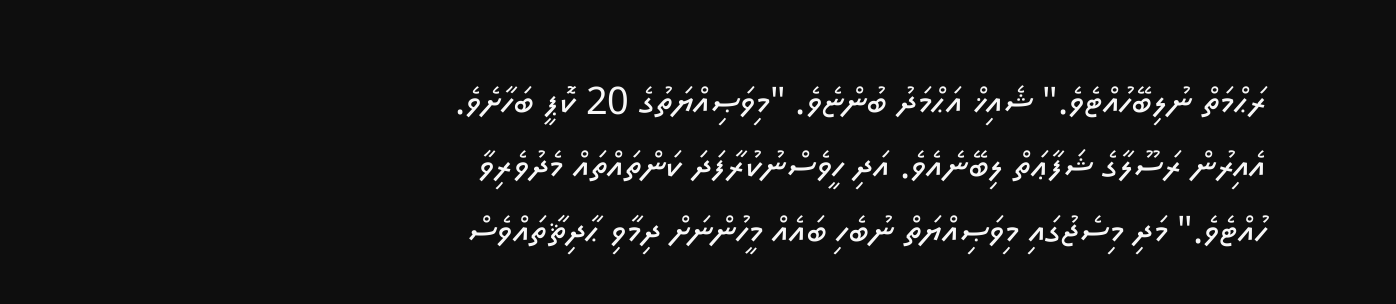ރަޙްމަތް ނުލިބޭހުއްޓެވެ." ޝެއިޚް އަޙްމަދު ބުންޏެވެ. "މިވަޞިއްޔަތުގެ 20 ކޮޕީ ބަހާށެވެ. އެއިރުން ރަސޫލާގެ ޝަފާޢަތް ލިބޭނެއެވެ. އަދި ހީވެސްނުކުރާފަދަ ކަންތައްތައް މެދުވެރިވާ ހުއްޓެވެ." މަދި މިސެޖުގައި މިވަޞިއްޔަތް ނުބެހި ބައެއް މީހުންނަށް ދިމާވި ޙާދިޘާތައްވެސް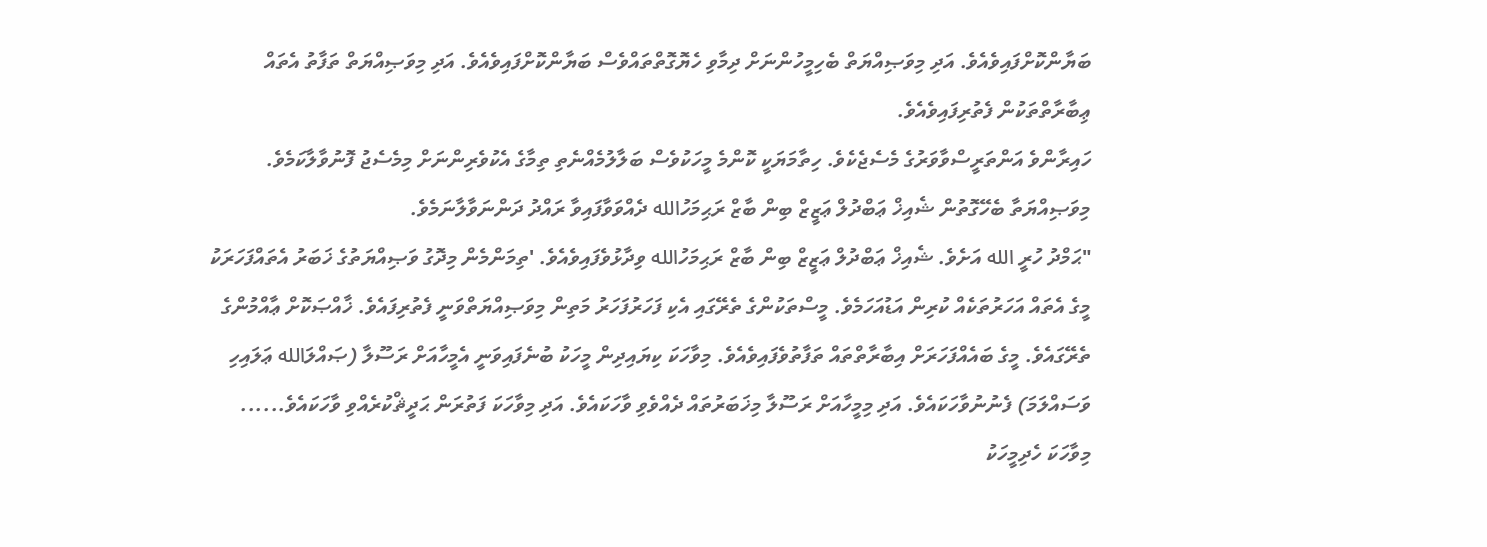ބަޔާންކޮށްފައިވެއެވެ. އަދި މިވަޞިއްޔަތް ބެހިމީހުންނަށް ދިމާވި ހެޔޮގޮތްތައްވެސް ބަޔާންކޮށްފައިވެއެވެ. އަދި މިވަޞިއްޔަތް ތަފާތު އެތައް ޢިބާރާތްތަކުން ފެތުރިފައިވެއެވެ.
ހައިރާންވެ އަންތަރީސްވާވަރުގެ މެސެޖެކެވެ. ހިތާމަޔަކީ ކޮންމެ މީހަކުވެސް ބަލާލުމެއްނެތި ތިމާގެ އެކުވެރިންނަށް މިމެސެޖު ފޮނުވާލާކަމެވެ. މިވަޞިއްޔަތާ ބެހޭގޮތުން ޝެއިޚް ޢަބްދުލް ޢަޒީޒް ބިން ބާޒް ރަޙިމަހުالله ދެއްވަވާފައިވާ ރައްދު ދަންނަވާލާނަމެވެ.
"ޙަމްދު ހުރީ الله އަށެވެ. ޝެއިޚް ޢަބްދުލް ޢަޒީޒް ބިން ބާޒް ރަޙިމަހުالله ވިދާޅުވެފައިވެއެވެ. 'ތިމަންމެން މިދޮގު ވަޞިއްޔަތުގެ ޚަބަރު އެތައްފަހަރަކު މީގެ އެތައް އަހަރުތަކެއް ކުރިން އަޑުއަހަމެވެ. މީސްތަކުންގެ ތެރޭގައި އެކި ފަހަރުފަހަރު މަތިން މިވަޞިއްޔަތްވަނީ ފެތުރިފައެވެ. ޚާއްޞަކޮށް ޢާއްމުންގެ ތެރޭގައެވެ. މީގެ ބައެއްފަހަރަށް އިބާރާތްތައް ތަފާތުވެފައިވެއެވެ. މިވާހަކަ ކިޔައިދިން މީހަކު ބުނެފައިވަނީ އެމީހާއަށް ރަސޫލާ (ޞައްލަالله ޢަލައިހި ވަސައްލަމަ) ފެނުނުވާހަކައެވެ. އަދި މިމީހާއަށް ރަސޫލާ މިޚަބަރުތައް ދެއްވެވި ވާހަކައެވެ. އަދި މިވާހަކަ ފަތުރަން ޙަދީޘްކުރެއްވި ވާހަކައެވެ...... މިވާހަކަ ހެދިމީހަކު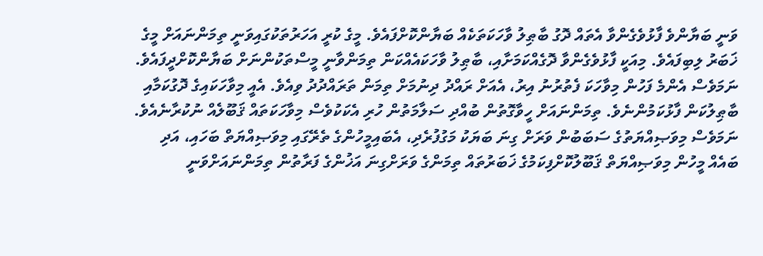ވަނީ ބަޔާންވެ ފާޅުވެގެންވާ އެތައް ދޮގު ބާޠިލު ވާހަކަތަކެއް ބަޔާންކޮށްފައެވެ. މީގެ ކުރީ އަހަރުތަކުގައިވަނީ ތިމަންނައަށް މީގެ ޚަބަރު ލިބިފައެވެ. މިއަކީ ފާޅުވެގެންވާ ދޮގެއްކަމަށާއި، ބާޠިލު ވާހަކައެއްކަން ތިމަންވާނީ މީސްތަކުންނަށް ބަޔާންކޮށްދީފައެވެ. ނަމަވެސް އެންމެ ފަހުން މިވާހަކަ ފެތުރުނު އިރު، އެއަށް ރައްދު ދިނުމަށް ތިމަން ތަރައްދުދު ވިއެވެ. އެއީ މިވާހަކައިގެ ދޮގުކަމާއި ބާޠިލުކަން ފާޅުކަމުންނެވެ. ތިމަންނައަށް ހީވާގޮތުން ބުއްދި ސަލާމަތުން ހުރި އެކަކުވެސް މިވާހަކަތައް ޤަބޫލެއް ނުކުރާނެއެވެ.
ނަމަވެސް މިވަޞިއްޔަތުގެ ސަބަބުން ވަރަށް ގިނަ ބަޔަކު މަގުފުރެދި، އެބައިމީހުންގެ ތެރޭގައި މިވަޞިއްޔަތް ބަހައި، އަދި ބައެއް މީހުން މިވަޞިއްޔަތް ޤަބޫލުކޮށްފިކަމުގެ ޚަބަރުތައް ތިމަންގެ ވަރަށްގިނަ އަޚުންގެ ފަރާތުން ތިމަންނައަށްވަނީ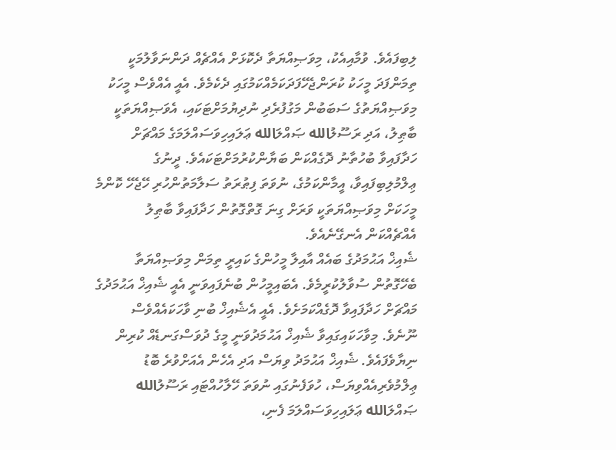ލިބިފައެވެ. ވުމާއިއެކު، މިވަޞިއްޔަތާ ދެކޮޅަށް އެއްޗެއް ދަންނަވާލުމަކީ ތިމަންފަދަ މީހަކު ކުރަންޖެހޭފަދަކަމެއްކަމުގައި ދެކެމެވެ. އެއީ އެއްވެސް މީހަކު މިވަޞިއްޔަތުގެ ސަބަބުން މަގުފުރެދި ނުދިޔުމަށްޓަކައި، އެވަޞިއްޔަތަކީ ބާޠިލު، އަދި ރަސޫލުالله ޞައްލަالله ޢަލައިހިވަސައްލަމަގެ މައްޗަށް ހަދާފައިވާ ބުހުތާނު ދޮގެއްކަން ބަޔާންކުރުމަށްޓަކައެވެ. ދީނުގެ ޢިލްމުލިބިފައިވާ، އީމާންކަމުގެ، ނުވަތަ ފިޠުރަތު ސަލާމަތުންހުރި ހޭޖެހޭ ކޮންމެ މީހަކަށް މިވަޞިއްޔަތަކީ ވަރަށް ގިނަ ގޮތްގޮތުން ހަދާފައިވާ ބާޠިލު އެއްޗެއްކަން އެނގޭނެއެވެ.
ޝެއިޚް އަޙުމަދުގެ ބައެއް އާއިލާ މީހުންގެ ކައިރީ ތިމަން މިވަޞިއްޔަތާ ބެހޭގޮތުން ސުވާލުކުރީމެވެ. އެބައިމީހުން ބުނެފައިވަނީ އެއީ ޝެއިޚް އަޙުމަދުގެ މައްޗަށް ހަދާފައިވާ ދޮގެއްކަމަށެވެ. އެއީ އެޝެއިޚް ބުނި ވާހަކައެއްވެސް ނޫނެވެ. މިވާހަކައިގައިވާ ޝެއިޚް އަޙުމަދުވަނީ މީގެ ދުވަސްގަނޑެއް ކުރިން ނިޔާވެފައެވެ. ޝެއިޚް އަޙުމަދު ވިޔަސް އަދި އެހެން އެއަށްވުރެ ބޮޑު ޢިލްމުވެރިއެއްވިޔަސް، ހުވަފެނުގައި ނުވަތަ ހޭލާހުއްޓައި ރަސޫލުالله ޞައްލަالله ޢަލައިހިވަސައްލަމަ ފެނި،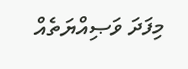މިފަދަ ވަޞިއްޔަތެއް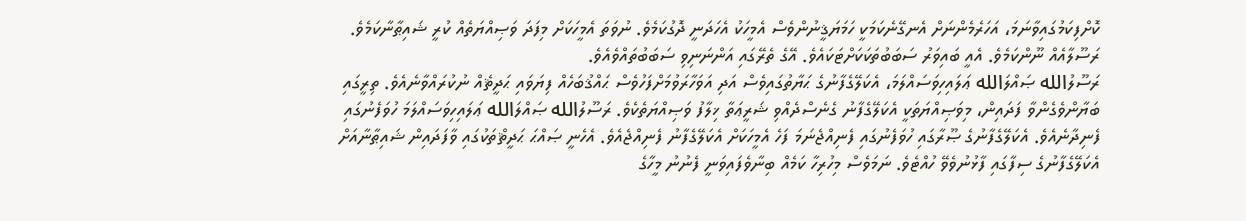ކޮށްފިކަމުގައިވާނަމަ، އަހަރެމެންނަށް އެނގޭނެކަމަކީ ހަމަޔަޤީނުންވެސް އެމީހަކު އެހަދަނީ ދޮގުކަމެވެ. ނުވަތަ އެމީހަކަށް މިފަދަ ވަޞިއްޔަތެއް ކުރީ ޝައިޠާނާކަމެވެ. ރަސޫލާއެއް ނޫންކަމެވެ. އެއީ ބައިވަރު ސަބަބުތަކަކަށްޓަކައެވެ. އޭގެ ތެރޭގައި އަންނަނިވި ސަބަބުތައްވެއެވެ.
ރަސޫލުالله ޞައްލަالله ޢަލައިހިވަސައްލަމަ، އެކަލޭގެފާނުގެ ޙަޔާތުގައިވެސް އަދި އަވަހާރަވުމަށްފަހުވެސް ޙައްޤުބަހެއް ފިޔަވައި ޙަދީޘެއް ނުކުރައްވާނެއެވެ. ތިރީގައި ބަޔާންވެގެންވާ ފަދައިން، މިވަޞިއްޔަތަކީ އެކަލޭގެފާނު ގެނެސްދެއްވި ޝަރީޢަތާ ޚިލާފު ވަޞިއްޔަތެކެވެ. ރަސޫލުالله ޞައްލަالله ޢަލައިހިވަސައްލަމަ ހުވަފެނުގައި ފެނިދާނެއެވެ. އެކަލޭގެފާނުގެ ޞޫރާގައި ހުވަފެނުގައި ފެނިއްޖެނަމަ ފަހެ އެމީހަކަށް އެކަލޭގެފާނު ފެނިއްޖެއެވެ. އެހެނީ ޞައްޙަ ޙަދީޘްތަކުގައި ވާފަދައިން ޝައިޠާނާއަށް އެކަލޭގެފާނުގެ ސިފާގައި ފާޅުނުވެވޭ ހުއްޓެވެ. ނަމަވެސް މިހުރިހާ ކަމެއް ބިނާވެފައިވަނީ ފެނުނު މީހާގެ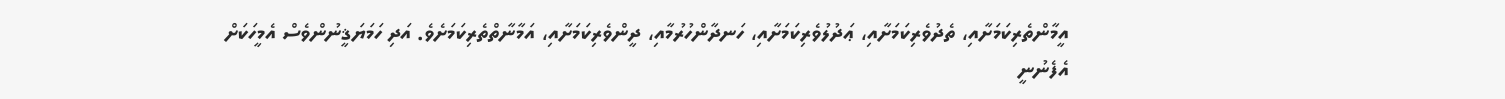އީމާންތެރިކަމަށާއި، ތެދުވެރިކަމަށާއި، ޢަދުލުވެރިކަމަށާއި، ހަނދާންހުރުމާއި، ދީންވެރިކަމަށާއި، އަމާނާތްތެރިކަމަށެވެ. އަދި ހަމަޔަޤީނުންވެސް އެމީހަކަށް އެފެނުނީ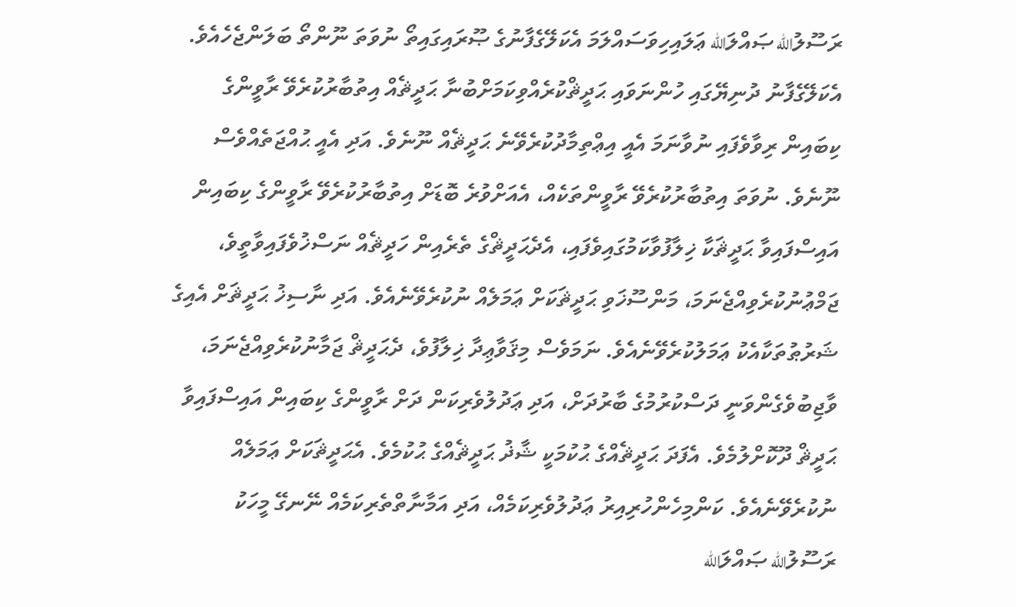ރަސޫލުالله ޞައްލަالله ޢަލައިހިވަސައްލަމަ އެކަލޭގެފާނުގެ ޞޫރައިގައިތޯ ނުވަތަ ނޫންތޯ ބަލަންޖެހެއެވެ. އެކަލޭގެފާނު ދުނިޔޭގައި ހުންނަވައި ޙަދީޘްކުރެއްވިކަމަށްބުނާ ޙަދީޘެއް އިތުބާރުކުރެވޭ ރާވީންގެ ކިބައިން ރިވާވެފައި ނުވާނަމަ އެއީ އިޢްތިމާދުކުރެވޭނެ ޙަދީޘެއް ނޫނެވެ. އަދި އެއީ ޙުއްޖަތެއްވެސް ނޫނެވެ. ނުވަތަ އިތުބާރުކުރެވޭ ރާވީންތަކެއް، އެއަށްވުރެ ބޮޑަށް އިތުބާރުކުރެވޭ ރާވީންގެ ކިބައިން އައިސްފައިވާ ޙަދީޘަކާ ޚިލާފުވާކަމުގައިވެފައި، އެދެޙަދީޘްގެ ތެރެއިން ހަދީޘެއް ނަސްޚުވެފައިވާތީވެ، ޖަމްޢުނުކުރެވިއްޖެނަމަ، މަންސޫޚަވި ޙަދީޘަކަށް ޢަމަލެއް ނުކުރެވޭނެއެވެ. އަދި ނާސިޚު ޙަދީޘަށް އެއިގެ ޝަރުޠުތަކާއެކު ޢަމަލުކުރެވޭނެއެވެ. ނަމަވެސް މިޤަވާޢިދާ ޚިލާފުވެ، ދެޙަދީޘް ޖަމާނުކުރެވިއްޖެނަމަ، ވާޖިބުވެގެންވަނީ ދަސްކުރުމުގެ ބާރުދަށް، އަދި ޢަދުލުވެރިކަން ދަށް ރާވީންގެ ކިބައިން އައިސްފައިވާ ޙަދީޘް ދޫކޮށްލުމެވެ. އެފަދަ ޙަދީޘެއްގެ ޙުކުމަކީ ޝާޛު ޙަދީޘެއްގެ ޙުކުމެވެ. އެޙަދީޘަކަށް ޢަމަލެއް ނުކުރެވޭނެއެވެ. ކަންމިހެންހުރިއިރު ޢަދުލުވެރިކަމެއް، އަދި އަމާނާތްތެރިކަމެއް ނޭނގޭ މީހަކު ރަސޫލުالله ޞައްލަالله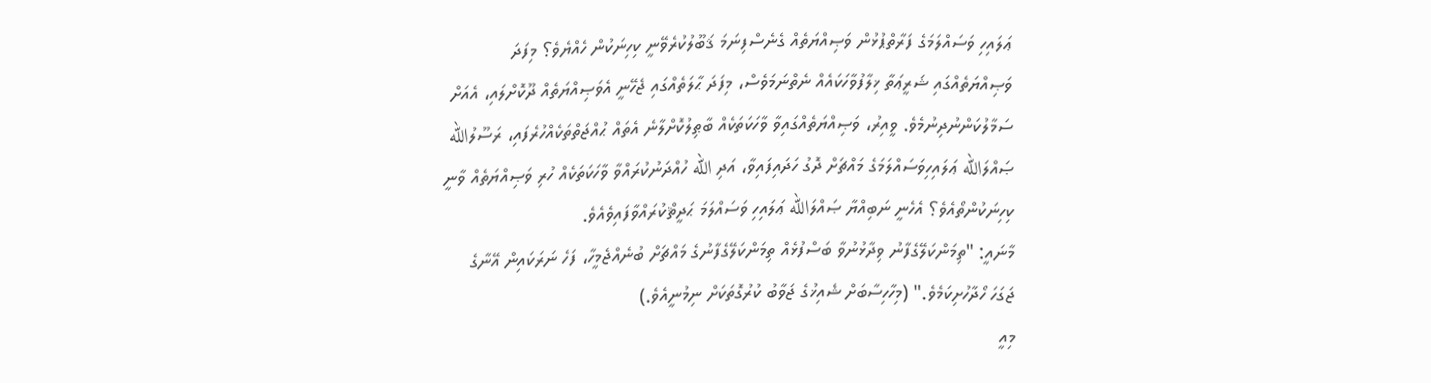ޢަލައިހި ވަސައްލަމަގެ ފަރާތްޕުޅުން ވަޞިއްޔަތެއް ގެނެސްފިނަމަ ޤަބޫލުކުރެވޭނީ ކިހިނަކުން ހެއްޔެވެ؟ މިފަދަ ވަޞިއްޔަތެއްގައި ޝަރީޢަތާ ޚިލާފުވާހަކައެއް ނެތްނަމަވެސް، މިފަދަ ޙާލަތެއްގައި ޖެހޭނީ އެވަޞިއްޔަތެއް ދޫކޮށްލައި، އެއަށް ސަމާލުކަންނުދިނުމެވެ. ވީއިރު، ވަޞިއްޔަތެއްގައިވާ ވާހަކަތަކެއް ބާޠިލުކޮށްލާނެ އެތައް ޙުއްޖަތްތަކެއްހުރެފައި، ރަސޫލުالله ޞައްލަالله ޢަލައިހިވަސައްލަމަގެ މައްޗަށް ދޮގު ހަދައިފައިވާ، އަދި الله ހުއްދަނުކުރައްވާ ވާހަކަތަކެއް ހުރި ވަޞިއްޔަތެއް ވާނީ ކިހިނަކުންތޯއެވެ؟ އެހެނީ ނަބިއްޔާ ޞައްލަالله ޢަލައިހި ވަސައްލަމަ ޙަދީޘްކުރައްވާފައިވެއެވެ.
މާނައީ: "ތިމަންކަލޭގެފާނު ވިދާޅުނުވާ ބަސްފުޅެއް ތިމަންކަލޭގެފާނުގެ މައްޗަށް ބުނެއްޖެމީހާ، ފަހެ ނަރަކައިން އޭނާގެ ޖަގަހަ ހޯދާހުށިކަމެވެ." (މިހާހިސާބަށް ޝެއިޚުގެ ޖަވާބު ކުރުގޮތަކަށް ނިމުނީއެވެ.)
މިއީ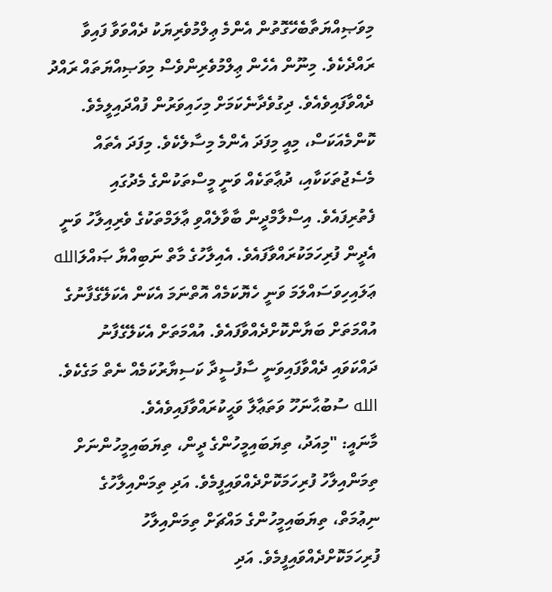މިވަޞިއްޔަތާބެހޭގޮތުން އެންމެ ޢިލްމުވެރިޔަކު ދެއްވަވާ ފައިވާ ރައްދެކެވެ. މިނޫން އެހެން ޢިލްމުވެރިންވެސް މިވަޞިއްޔަތައް ރައްދު ދެއްވާފައިވެއެވެ. ދިގުވެދާނެކަމަށް މިހައިވަރުން ފުއްދައިލީމެވެ.
ކޮންމެއަކަސް، މިއީ މިފަދަ އެންމެ މިސާލެކެވެ. މިފަދަ އެތައް މެސެޖުތަކަކާއި، ދުޢާތަކެއް ވަނީ މީސްތަކުންގެ މެދުގައި ފެތުރިފައެވެ. އިސްލާމްދީން ބާވާލެއްވި ޢާލަމްތަކުގެ ވެރިއިލާހު ވަނީ އެދީން ފުރިހަމަކުރައްވާފައެވެ. އެއިލާހުގެ މާތް ނަބިއްޔާ ޞައްލަالله ޢަލައިހިވަސައްލަމަ ވަނީ ހެޔޮކަމެއް އޮތްނަމަ އެކަން އެކަލޭގެފާނުގެ އުއްމަތަށް ބަޔާންކޮށްދެއްވާފައެވެ. އުއްމަތަށް އެކަލޭގެފާނު ދައްކަވައި ދެއްވާފައިވަނީ ސާފުސީދާ ކަސިޔާރުކަމެއް ނެތް މަގެކެވެ. الله ސުބުޙާނަހޫ ވަތަޢާލާ ވަޙީކުރައްވާފައިވެއެވެ.
މާނައީ: "މިއަދު، ތިޔަބައިމީހުންގެ ދީން، ތިޔަބައިމީހުންނަށް ތިމަންއިލާހު ފުރިހަމަކޮށްދެއްވައިފީމެވެ. އަދި ތިމަންއިލާހުގެ ނިޢުމަތް، ތިޔަބައިމީހުންގެ މައްޗަށް ތިމަންއިލާހު ފުރިހަމަކޮށްދެއްވައިފީމެވެ. އަދި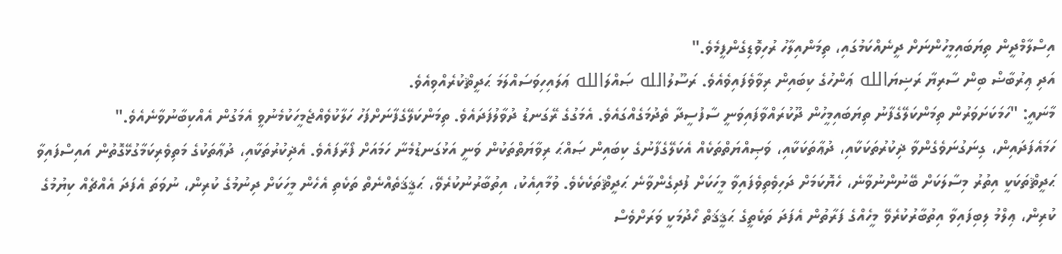އިސްލާމްދީން ތިޔަބައިމީހުންނަށް ދީނެއްކަމުގައި، ތިމަންއިލާހު ރުހިވޮޑިގެންފީމެވެ."
އަދި ޢިރުބާޟް ބިން ސާރިޔާ ރަޟިޔަالله ޢަންހުގެ ކިބައިން ރިވާވެފައިވެއެވެ. ރަސޫލުالله ޞައްލަالله ޢަލައިހިވަސައްލަމަ ޙަދީޘްކުރެއްވިއެވެ.
މާނައީ: "ހަމަކަށަވަރުން ތިމަންކަލޭގެފާނު ތިޔަބައިމީހުން ދޫކުރައްވާފައިވަނީ ސާފުސީދާ ތެދުމަގެއްގައެވެ. އެމަގުގެ ރޭގަނޑު ދުވާލުފަދައެވެ. ތިމަންކަލޭގެފާނަށްފަހު ހަލާކުވެއްޖެމީހަކުމެނުވީ އެމަގުން އެއްކިބާނުވާނެއެވެ."
ހަމައެފަދައިން، ގިނަގުނަވެގެންވާ ޛިކުރުތަކަކާއި، ދުޢާތަކަކާއި، ވަޞިއްޔަތްތަކެއް އެކަލޭގެފާނުގެ ކިބައިން ޞައްޙަ ރިވާޔަތްތަކުން ވަނީ އަޅުގަނޑުމެނާ ހަމައަށް ފޯރާފައެވެ. އެޛިކުރުތަކާއި، ދުޢާތަކުގެ މަތިވެރިކަމާގުޅޭގޮތުން އައިސްފައިވާ ޙަދީޘްތަކަކީ އިތުރު މިސާލަކަށް ބޭނުންނުވާނެ، ހެޔޮކަމަށް ދަހިވެތިވެފައިވާ މީހަކަށް ފުދިގެންވާނެ ޙަދީޘްތަކެކެވެ. ވުމާއިއެކު، އިތުބާރުނުކުރެވޭ، ޙަޤީޤަތެއްނެތް ތަކެތި އެހެން މީހަކަށް ދިނުމުގެ ކުރިން، ނުވަތަ އެފަދަ އެއްޗެއް ކިޔުމުގެ ކުރިން، ޢިލްމު ލިބިފައިވާ އިތުބާރުކުރެވޭ މީހެއްގެ ފަރާތުން އެފަދަ ތަކެތީގެ ޙަޤީޤަތް ހޯދުމަކީ ވަރަށްވެސް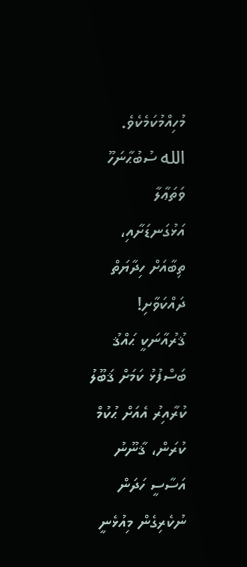މުހިއްމުކަމެކެވެ.
الله ސުބުޙާނަހޫ ވަތަޢާލާ އަޅުގަނޑަށާއި، ތިބާއަށް ހިދާޔަތް ދައްކަވާށި!
ޤުރުއާނަކީ ޙައްޤު ބަސްފުޅު ކަމަށް ޤަބޫލު ކުރާއިރު އެއަށް ޙުކުމް ކުރަން، ޤާނޫނު އަސާސީ ހަދަން ނުކެރިގެން މިއުޅެނީ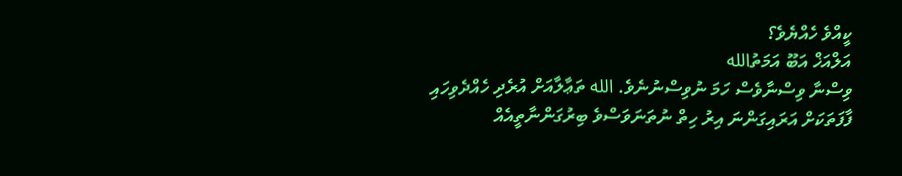ކީއްވެ ހެއްޔެވެ؟
އަލްއަޚް އަބޫ އަމަތުالله
ވިސްނާ ވިސްނާވެސް ހަމަ ނުވިސްނުނެވެ. الله ތަޢާލާއަށް އުރެދި ހެއްދެވިހައި ފާފަތަކަށް އަރައިގަންނަ އިރު ހިތް ނުތަނަވަސްވެ ބިރުގަންނާތީއެއް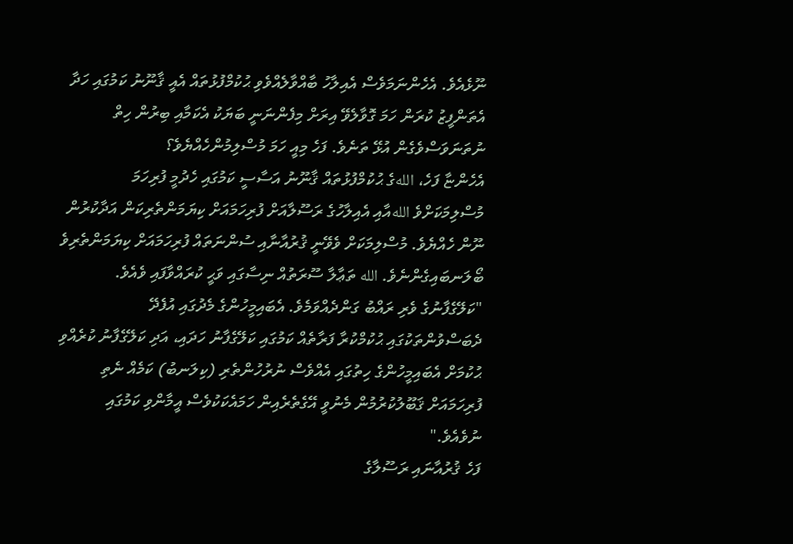ނޫޅެއެވެ. އެހެންނަމަވެސް އެއިލާހު ބާއްވާލެއްވެވި ޙުކުމްފުޅުތައް އެއީ ޤާނޫނު ކަމުގައި ހަދާ އެތަންފީޒު ކުރަން ހަމަ ގޮވާލެވޭ އިރަށް މިފެންނަނީ ބަޔަކު އެކަމާއި ބިރުން ހިތް ނުތަނަވަސްވެގެން އުޅޭ ތަނެވެ. ފަހެ މިއީ ހަމަ މުސްލިމުންހެއްޔެވެ؟
އެހެންޏާ ފަހެ، اللهގެ ޙުކުމްފުޅުތައް ޤާނޫނު އަސާސީ ކަމުގައި ހެދުމީ ފުރިހަމަ މުސްލިމަކަށްވެ اللهއާއި އެއިލާހުގެ ރަސޫލާއަށް ފުރިހަމައަށް ކިޔަމަންތެރިކަން އަދާކުރުން ނޫން ހެއްޔެވެ. މުސްލިމަކަށް ވެވޭނީ ޤުރުއާނާއި ސުންނަތައް ފުރިހަމައަށް ކިޔަމަންތެރިވެ ބޯލަނބައިގެންނެވެ. الله ތަޢާލާ ސޫރަތުއް ނިސާގައި ވަޙީ ކުރައްވާފައި ވެއެވެ.
"ކަލޭގެފާނުގެ ވެރި ރައްބު ގަންދެއްވަމެވެ. އެބައިމީހުންގެ މެދުގައި އުފެދޭ ދެބަސްވުންތަކުގައި ޙުކުމްކުރާ ފަރާތެއް ކަމުގައި ކަލޭގެފާނު ހަދައި، އަދި ކަލޭގެފާނު ކުރެއްވި ޙުކުމަށް އެބައިމީހުންގެ ހިތުގައި އެއްވެސް ނުރުހުންތެރި (ކިލަނބު) ކަމެއް ނެތި ފުރިހަމައަށް ޤަބޫލުކުރުމުން މެނުވީ އޭގެތެރެއިން ހަމައެކަކުވެސް އީމާންވި ކަމުގައި ނުވެއެވެ."
ފަހެ ޤުރުއާނައި ރަސޫލާގެ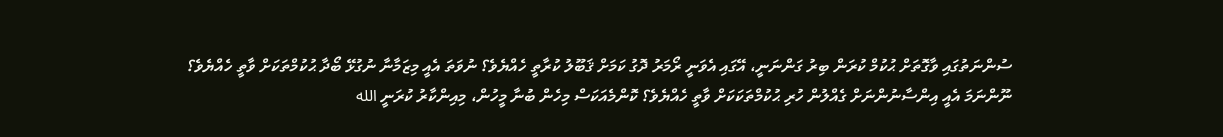ސުންނަތުގައި ވާގޮތަށް ޙުކުމް ކުރަން ބިރު ގަންނަނީ، އޭގައި އެވަނީ ރޯމަރު ދޮގު ކަމަށް ޤަބޫލު ކުރާތީ ހެއްޔެވެ؟ ނުވަތަ އެއީ މިޒަމާނާ ނުގުޅޭ ބޯދާ ޙުކުމްތަކަށް ވާތީ ހެއްޔެވެ؟ ނޫންނަމަ އެއީ އިންސާނުންނަށް ގެއްލުން ހުރި ޙުކުމްތަކަކަށް ވާތީ ހެއްޔެވެ؟ ކޮންމެއަކަސް މިހެން ބުނާ މީހުން، މިއިންކާރު ކުރަނީ الله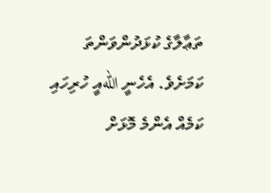ތަޢާލާގެ ކުޅަދުންވަންތަ ކަމަށެވެ. އެހެނީ اللهއީ ހުރިހައި ކަމެއް އެންމެ މޮޅަށް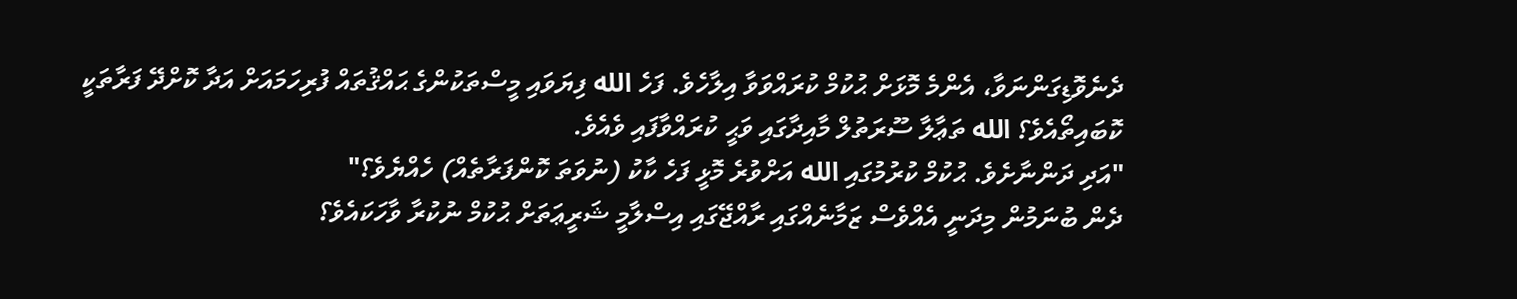ދެނެވޮޑިގަންނަވާ، އެންމެ މޮޅަށް ޙުކުމް ކުރައްވަވާ އިލާހެވެ. ފަހެ الله ފިޔަވައި މީސްތަކުންގެ ޙައްޤުތައް ފުރިހަމައަށް އަދާ ކޮށްދޭ ފަރާތަކީ ކޮބައިތޯއެވެ؟ الله ތަޢާލާ ސޫރަތުލް މާއިދާގައި ވަޙީ ކުރައްވާފައި ވެއެވެ.
"އަދި ދަންނާށެވެ. ޙުކުމް ކުރުމުގައި الله އަށްވުރެ މޮޅީ ފަހެ ކާކު (ނުވަތަ ކޮންފަރާތެއް) ހެއްޔެވެ؟"
ދެން ބުނަމުން މިދަނީ އެއްވެސް ޒަމާނެއްގައި ރާއްޖޭގައި އިސްލާމީ ޝަރީޢަތަށް ޙުކުމް ނުކުރާ ވާހަކައެވެ؟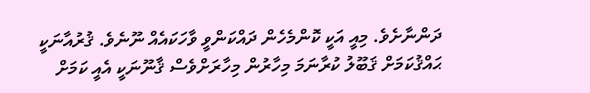ދަންނާށެވެ. މިއީ އަކީ ކޮންމެހެން ދައްކަންވީ ވާހަކައެއް ނޫނެވެ. ޤުރުއާނަކީ ޙައްޤުކަމަށް ޤަބޫލު ކުރާނަމަ މިހާރުން މިހާރަށްވެސް ޤާނޫނަކީ އެއީ ކަމަށް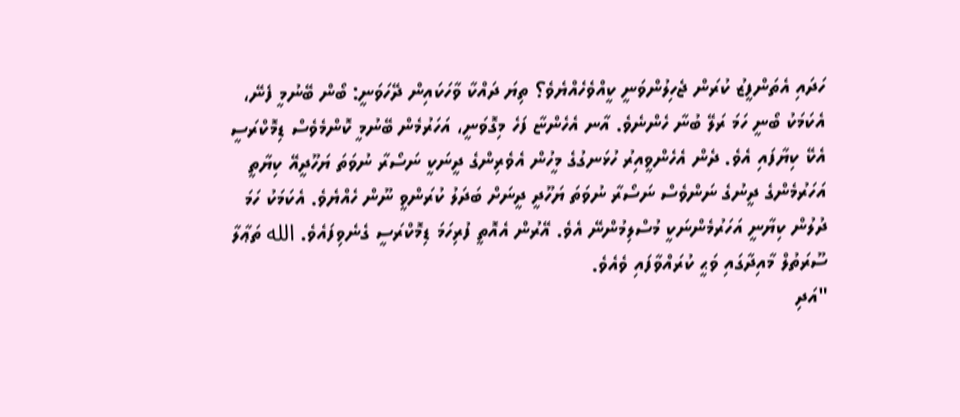ހަދައި އެތަންފީޒު ކުރަން ޖެހިލުންވަނީ ކީއްވެހެއްޔެވެ؟ ތިޔަ ދައްކާ ވާހަކައިން ދޭހަވަނީ: ބޯން ބޭނުމީ ފެނޭ، އެކަމަކު ބޯނީ ހަމަ ރަލޭ ބުނާ ހެންނެވެ. އާނ އެހެންޏާ ފަހެ މިގޮވަނީ، އަހަރުމެން ބޭނުމީ ކޮންމެވެސް ޑިމޮކްރަސީ އެކޭ ކިޔާފައި އެވެ. ދެން އެހެންވީއިރު ހުޅަނގުގެ މީހުން އެވެރިންގެ ދީނަކީ ނަސޯރާ ނުވަތަ ޔަހޫދީއޭ ކިޔާތީ އަހަރުމެންގެ ދީނުގެ ނަންވެސް ނަސޯރާ ނުވަތަ ޔަހޫދީ ދީނަށް ބަދަލު ކުރަންވީ ނޫން ހެއްޔެވެ. އެކަމަކު ހަމަ ދުލުން ކިޔާނީ އަހަރުމެންނަކީ މުސްލިމުންނޭ އެވެ. އޭރުން އެއޮތީ ފުރިހަމަ ޑިމޮކްރަސީ ގެނެވިފައެވެ. الله ތަޢާލާ ސޫރަތުލް މާއިދާގައި ވަޙީ ކުރައްވާފައި ވެއެވެ.
"އަދި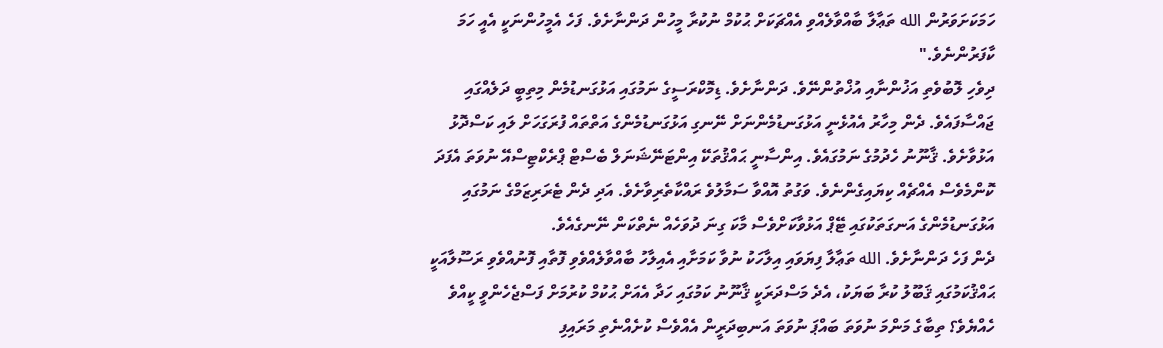ހަމަކަށަވަރުން الله ތަޢާލާ ބާއްވާލެއްވި އެއްޗަކަށް ޙުކުމް ނުކުރާ މީހުން ދަންނާށެވެ. ފަހެ އެމީހުންނަކީ އެއީ ހަމަ ކާފަރުންނެވެ."
ދިވެހި ލޮބުވެތި އަޚުންނާއި އުޚްތުންނޭވެ. ދަންނާށެވެ. ޑިމޮކްރަސީގެ ނަމުގައި އަޅުގަނޑުމެން މިތިބީ ދަލެއްގައި ޖައްސާފައެވެ. ދެން މިހާރު އެއުޅެނީ އަޅުގަނޑުމެންނަށް ނޭނގި އަޅުގަނޑުމެންގެ އަތްތައް ފުރަގަހަށް ލައި ކަސްދޮޅު އަޅުވާށެވެ. ޤާނޫނު ހެދުމުގެ ނަމުގައެވެ. އިންސާނީ ޙައްޤުތަކޭ އިންޓަނޭޝަނަލް ބެސްޓް ޕްރެކްޓިސްއޭ ނުވަތަ އެފަދަ ކޮންމެވެސް އެއްޗެއް ކިޔައިގެންނެވެ. ވަގުތު އޮއްވާ ސަމާލުވެ ރައްކާތެރިވާށެވެ. އަދި ދެން ޓެރަރިޒަމްގެ ނަމުގައި އަޅުގަނޑުމެންގެ އަނގަތަކުގައި ޓޭޕް އަޅުވާކަށްވެސް މާކަ ގިނަ ދުވަހެއް ނެތްކަން ނޭނގެއެވެ.
ދެން ފަހެ ދަންނާށެވެ. الله ތަޢާލާ ފިޔަވައި އިލާހަކު ނުވާ ކަމަށާއި އެއިލާހު ބާއްވާލެއްވެވި ފޮތާއި ފޮނުއްވެވި ރަސޫލާއަކީ ޙައްޤުކަމުގައި ޤަބޫލު ކުރާ ބަޔަކު، އެދެ މަސްދަރަކީ ޤާނޫނު ކަމުގައި ހަދާ އެއަށް ޙުކުމް ކުރުމަށް ފަސްޖެހެންވީ ކީއްވެ ހެއްޔެވެ؟ ތިބާގެ މަންމަ ނުވަތަ ބައްޕަ ނުވަތަ އަނބިދަރީން އެއްވެސް ކުށެއްނެތި މަރައިފި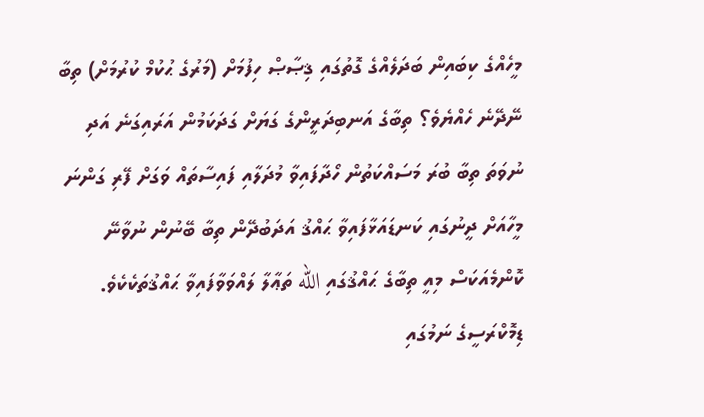މީހެއްގެ ކިބައިން ބަދަލެއްގެ ގޮތުގައި ޤިޞާޞް ހިފުމަށް (މަރުގެ ޙުކުމް ކުރުމަށް) ތިބާ ނޭދޭނެ ހެއްޔެވެ؟ ތިބާގެ އަނބިދަރީންގެ ގަޔަށް ގަދަކަމުން އަރައިގަނެ އަދި ނުވަތަ ތިބާ ބުރަ މަސައްކަތުން ހޯދާފައިވާ މުދަލާއި ފައިސާތައް ވަގަށް ފޭރި ގަންނަ މީހާއަށް ދީނުގައި ކަނޑައަޅާފައިވާ ޙައްޤު އަދަބުދޭން ތިބާ ބޭނުން ނުވާނޭ ކޮންމެއަކަސް މިއީ ތިބާގެ ޙައްޤުގައި الله ތަޢާލާ ލައްވަވާފައިވާ ޙައްޤުތަކެކެވެ.
ޑިމޮކްރަސީގެ ނަމުގައި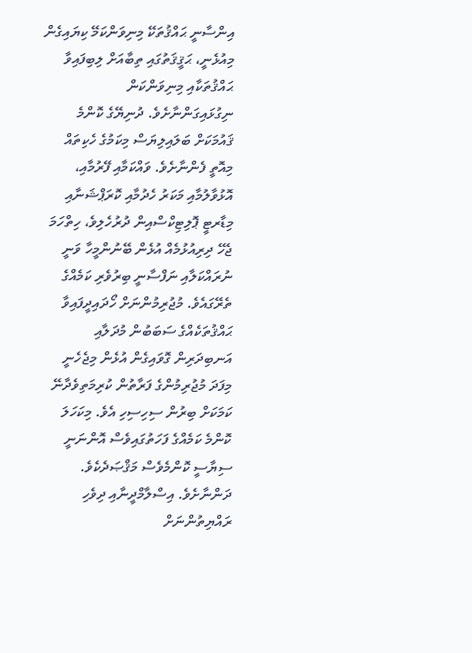އިންސާނީ ޙައްޤުތަކޭ މިނިވަންކަމޭ ކިޔައިގެން މިއުޅެނީ، ޙަޤީޤަތުގައި ތިބާއަށް ލިބިފައިވާ ޙައްޤުތަކާއި މިނިވަންކަން ނިގުޅައިގަންނާށެވެ. ދުނިޔޭގެ ކޮންމެ ޤައުމަކަށް ބަލައިލިޔަސް މިކަމުގެ ހެކިތައް މިއޮތީ ފެންނާށެވެ. ވައްކަމާއި ފޭރުމާއި، އޮޅުވާލުމާއި މަކަރު ހެދުމާއި ކޮރަޕްޝަނާއި މިޑާރޓީ ޕޮލިޓިކްސްއިން ދުރުހެލިވެ، ހިތްހަމަ ޖެހޭ ދިރިއުޅުމެއް އުޅެން ބޭނުންމީހާ ވަނީ ނުރައްކަލާއި ނަފްސާނީ ބިރުވެރި ކަމެއްގެ ތެރޭގައެވެ. މުޖުރިމުންނަށް ހޯދައިދީފައިވާ ޙައްޤުތަކެއްގެ ސަބަބުން މުދަލާއި އަނބިދަރިން ގޮވައިގެން އުޅެން މިޖެހެނީ މިފަދަ މުޖުރިމުންގެ ފަރާތުން ކުރިމަތިވެދާނޭ ކަމަކަށް ބިރުން ސިހިސިހި އެވެ. މިކަހަލަ ކޮންމެ ކަމެއްގެ ފަހަތުގައިވެސް އޮންނަނީ ސިޔާސީ ކޮންމެވެސް މަޤްޞަދެކެވެ.
ދަންނާށެވެ. އިސްލާމްދީނާއި ދިވެހި ރައްޔިތުންނަށް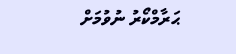ޙަރާމްކޯރު ނުވުމަށް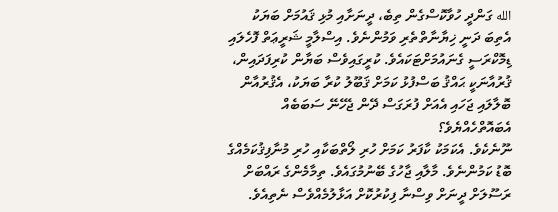الله ގަންދީ ހުވާކޮސްގެން ތިބެ، ދީނަށާއި މުޅި ޤައުމަށް ބަޔަކު އެތިބަ ދަނީ ޚިޔާނާތްތެރި ވަމުންނެވެ. އިސްލާމީ ޝަރީޢަތް ފޮހެލައި ޑިމޮކްރަސީ ގެނައުމަށްޓަކައެވެ. ކުރީގައިވެސް ބަޔާން ކުރިފަދައިން، ޤުރުއާނަކީ ޙައްޤު ބަސްފުޅު ކަމަށް ޤަބޫލު ކުރާ ބަޔަކު، އެޤުރުއާން ބޮލާލައި ޖަހައި އެއަށް ފުރަގަސް ދޭން ޖެހޭނޭ ސަބަބެއް އެބައޮތްހެއްޔެވެ؟
ނޫނެކެވެ. އެކަމަކު ކާފަރު ކަމަށް ހުރި ލޯތްބަކާއި ހުރި މުނާފިޤުކަމެއްގެ ބޮޑު ކަމުންނެވެ. މާލާއި ޖާހުގެ ބޭނުމުގައެވެ. ތިމާމެންގެ ރައްބަށް ރަސޫލަށް ދީނަށް ވިސްނާ ފިކުރުކޮށް އަޅާލުމެއްވެސް ނެތިއެވެ.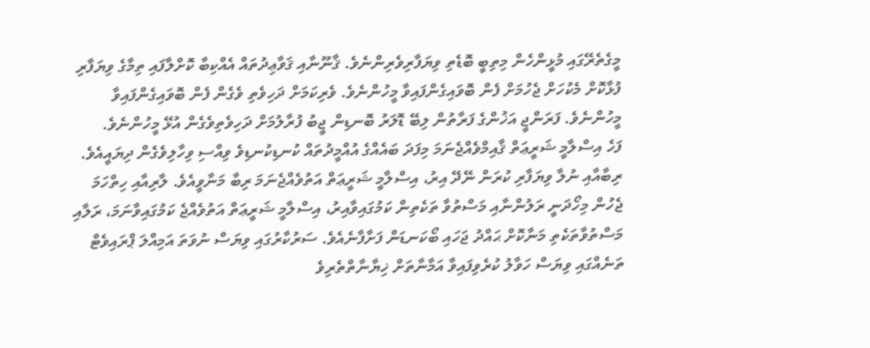މީގެތެރޭގައި މުޅީންހެން މިތިބީ ބޮޑެތި ވިޔަފާރިވެރިންނެވެ. ޤާނޫނާއި ޤަވާޢިދުތައް އެއްކިބާ ކޮށްލާފައި ތިމާގެ ވިޔަފާރި ފުޅާކޮށް މެކުހަށް ޖެހުމަށް ފެން ބޮވައިގެންފައިވާ މީހުންނެވެ. ވެރިކަމަށް ދަހިވެތި ވެގެން ފެން ބޮވައިގެންފައިވާ މީހުންނެވެ. ފަރަންޖީ އަޚުންގެ ފަރާތުން ލިބޭ ޑޮލަރު ބޮނޑިން ޖީބު ފުރާލުމަށް ދަހިވެތިވެގެން އުޅޭ މީހުންނެވެ.
ފަހެ އިސްލާމީ ޝަރީޢަތް ޤާއިމްވެއްޖެނަމަ މިފަދަ ބައެއްގެ އުއްމީދުތައް ކުނޑިކުނޑިވެ ވިއްސި ވިހާލިވެގެން ދިޔައީއެވެ. ރިބާއާއި ނުލާ ވިޔަފާރި ކުރަން ނޭދޭ އިރު، އިސްލާމީ ޝަރީޢަތް އަތުވެއްޖެނަމަ ރިބާ މަނާވީއެވެ. ލާރިއާއި ހިތްހަމަ ޖެހުން މިހޯދަނީ ރަލުންނާއި މަސްތުވާ ތަކެތިން ކަމުގައިވާއިރު، އިސްލާމީ ޝަރީޢަތް އަތުވެއްޖެ ކަމުގައިވާނަމަ، ރަލާއި މަސްތުވާތަކެތި މަނާކޮށް ޙައްދު ޖަހައި ބޯކަނޑަން ފަށާފާނެއެވެ. ސަރުކާރުގައި ވިޔަސް ނުވަތަ އަމިއްލަ ޕްރައިވެޓް ތަނެއްގައި ވިޔަސް ހަވާލު ކުރެވިފައިވާ އަމާނާތަށް ޚިޔާނާތްތެރިވެ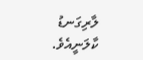ލާރިގަނޑު ކާލަނީއެވެ.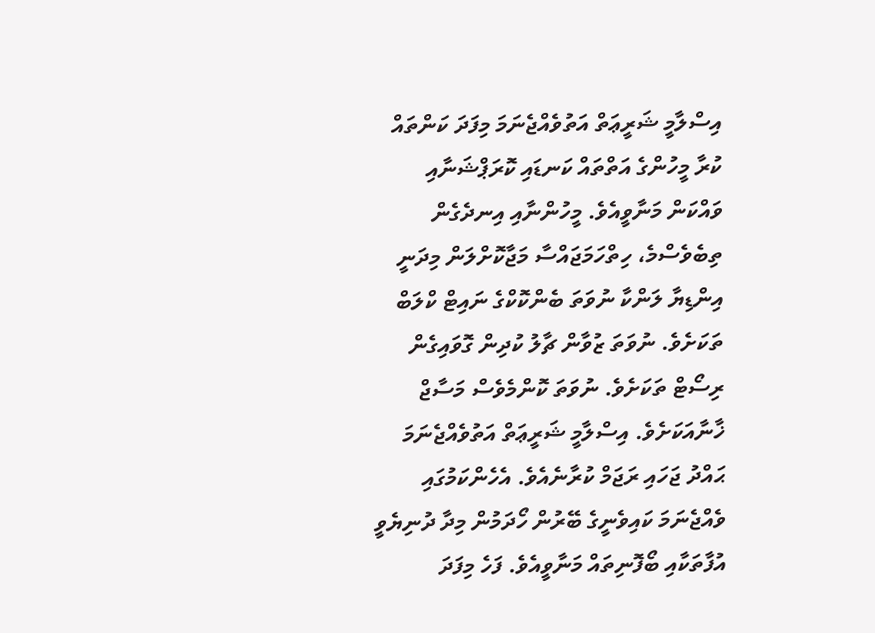އިސްލާމީ ޝަރީޢަތް އަތުވެއްޖެނަމަ މިފަދަ ކަންތައް ކުރާ މީހުންގެ އަތްތައް ކަނޑައި ކޮރަޕްޝަނާއި ވައްކަން މަނާވީއެވެ. މީހުންނާއި އިނދެގެން ތިބެވެސްމެ، ހިތްހަމަޖައްސާ މަޖާކޮށްލަން މިދަނީ އިންޑިޔާ ލަންކާ ނުވަތަ ބެންކޮކްގެ ނައިޓް ކްލަބް ތަކަށެވެ. ނުވަތަ ޒުވާން ޗާލު ކުދިން ގޮވައިގެން ރިސޯޓް ތަކަށެވެ. ނުވަތަ ކޮންމެވެސް މަސާޖް ޚާނާއަކަށެވެ. އިސްލާމީ ޝަރީޢަތް އަތުވެއްޖެނަމަ ޙައްދު ޖަހައި ރަޖަމް ކުރާނެއެވެ. އެހެންކަމުގައި ވެއްޖެނަމަ ކައިވެނީގެ ބޭރުން ހޯދަމުން މިދާ ދުނިޔެވީ އުފާތަކާއި ބޯފޮނިތައް މަނާވީއެވެ. ފަހެ މިފަދަ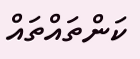ކަންތައްތައް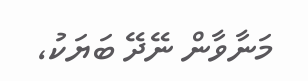މަނާވާން ނޭދޭ ބަޔަކު،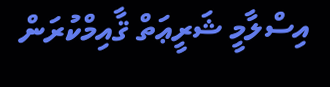އިސްލާމީ ޝަރީޢަތް ޤާއިމްކުރަން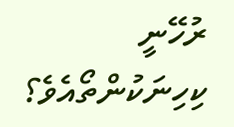ރުހޭނީ ކިހިނަކުންތޯއެވެ؟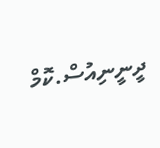ދީނީނިއުސް.ކޮމް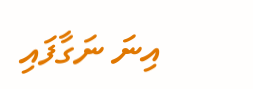އިނަ ނަގާފައި